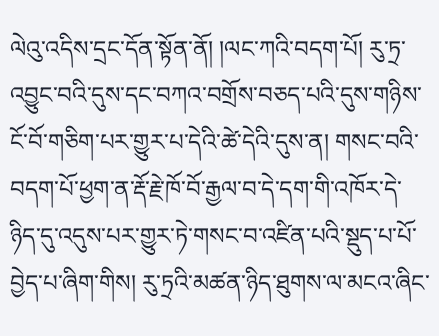ལེའུ་འདིས་དྲང་དོན་སྟོན་ནོ། །ལང་ཀའི་བདག་པོ། རུ་ཏྲ་འབྱུང་བའི་དུས་དང་བཀའ་བགྲོས་བཅད་པའི་དུས་གཉིས་ངོ་བོ་གཅིག་པར་གྱུར་པ་དེའི་ཚེ་དེའི་དུས་ན། གསང་བའི་བདག་པོ་ཕྱག་ན་རྡོ་རྗེ་ཁོ་བོ་རྒྱལ་བ་དེ་དག་གི་འཁོར་དེ་ཉིད་དུ་འདུས་པར་གྱུར་ཏེ་གསང་བ་འཛིན་པའི་སྡུད་པ་པོ་བྱེད་པ་ཞིག་གིས། རུ་ཏྲའི་མཚན་ཉིད་ཐུགས་ལ་མངའ་ཞིང་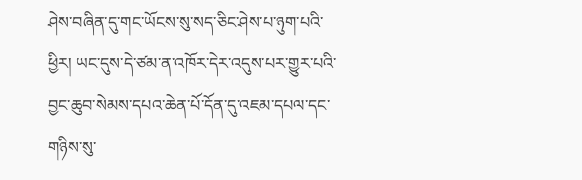ཤེས་བཞིན་དུ་གང་ཡོངས་སུ་སད་ཅིང་ཤེས་པ་ཉུག་པའི་ཕྱིར། ཡང་དུས་དེ་ཙམ་ན་འཁོར་དེར་འདུས་པར་གྱུར་པའི་བྱང་ཆུབ་སེམས་དཔའ་ཆེན་པོ་དོན་དུ་འཇམ་དཔལ་དང་གཉིས་སུ་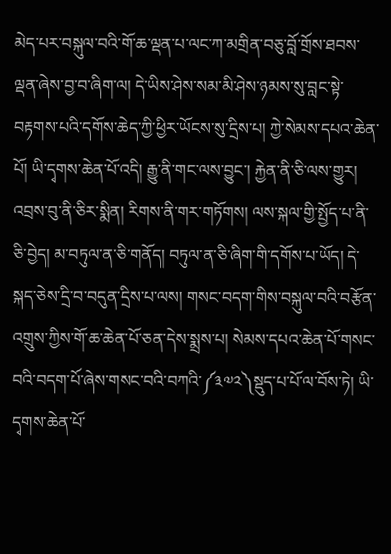མེད་པར་བསྐུལ་བའི་གོ་ཆ་ལྡན་པ་ལང་ཀ་མགྲིན་བཅུ་བློ་གྲོས་ཐབས་ལྡན་ཞེས་བྱ་བ་ཞིག་ལ། དེ་ཡིས་ཤེས་སམ་མི་ཤེས་ཉམས་སུ་བླང་སྟེ་བརྟགས་པའི་དགོས་ཆེད་ཀྱི་ཕྱིར་ཡོངས་སུ་དྲིས་པ། ཀྱེ་སེམས་དཔའ་ཆེན་པོ། ཡི་དྭགས་ཆེན་པོ་འདི། རྒྱུ་ནི་གང་ལས་བྱུང་། རྐྱེན་ནི་ཅི་ལས་གྱུར། འབྲས་བུ་ནི་ཅིར་སྨིན། རིགས་ནི་གར་གཏོགས། ལས་སྐལ་གྱི་སྤྱོད་པ་ནི་ཅི་བྱེད། མ་བཏུལ་ན་ཅི་གནོད། བཏུལ་ན་ཅི་ཞིག་གི་དགོས་པ་ཡོད། དེ་སྐད་ཅེས་དྲི་བ་བདུན་དྲིས་པ་ལས། གསང་བདག་གིས་བསྐུལ་བའི་བརྩོན་འགྲུས་ཀྱིས་གོ་ཆ་ཆེན་པོ་ཅན་དེས་སྨྲས་པ། སེམས་དཔའ་ཆེན་པོ་གསང་བའི་བདག་པོ་ཞེས་གསང་བའི་བཀའི་༼༣༧༢༽སྡུད་པ་པོ་ལ་བོས་ཏེ། ཡི་དྭགས་ཆེན་པོ་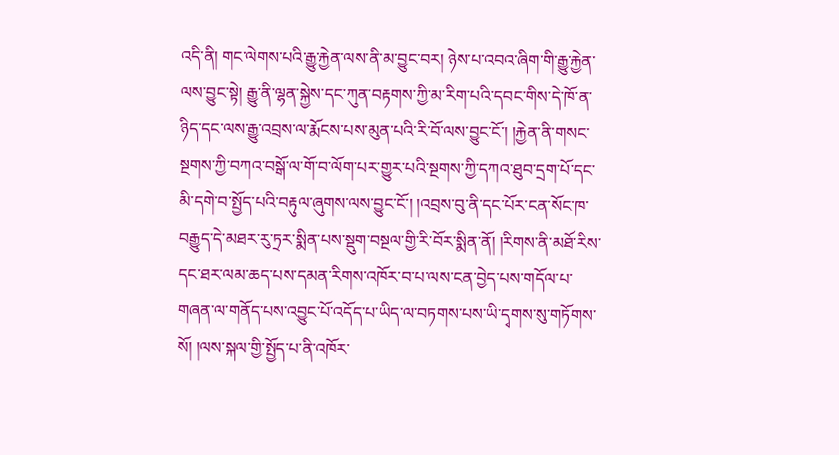འདི་ནི། གང་ལེགས་པའི་རྒྱུ་རྐྱེན་ལས་ནི་མ་བྱུང་བར། ཉེས་པ་འབའ་ཞིག་གི་རྒྱུ་རྐྱེན་ལས་བྱུང་སྟེ། རྒྱུ་ནི་ལྷན་སྐྱེས་དང་ཀུན་བརྟགས་ཀྱི་མ་རིག་པའི་དབང་གིས་དེ་ཁོ་ན་ཉིད་དང་ལས་རྒྱུ་འབྲས་ལ་རྨོངས་པས་མུན་པའི་རི་བོ་ལས་བྱུང་ངོ་། །རྐྱེན་ནི་གསང་སྔགས་ཀྱི་བཀའ་བསྒོ་ལ་གོ་བ་ལོག་པར་གྱུར་པའི་སྔགས་ཀྱི་དཀའ་ཐུབ་དྲག་པོ་དང་མི་དགེ་བ་སྤྱོད་པའི་བརྟུལ་ཞུགས་ལས་བྱུང་ངོ་། །འབྲས་བུ་ནི་དང་པོར་ངན་སོང་ཁ་བརྒྱུད་དེ་མཐར་རུ་ཏྲར་སྨིན་པས་སྡུག་བསྔལ་གྱི་རི་བོར་སྨིན་ནོ། །རིགས་ནི་མཐོ་རིས་དང་ཐར་ལམ་ཆད་པས་དམན་རིགས་འཁོར་བ་པ་ལས་ངན་བྱེད་པས་གདོལ་པ་གཞན་ལ་གནོད་པས་འབྱུང་པོ་འདོད་པ་ཡིད་ལ་བཏགས་པས་ཡི་དྭགས་སུ་གཏོགས་སོ། །ལས་སྐལ་གྱི་སྤྱོད་པ་ནི་འཁོར་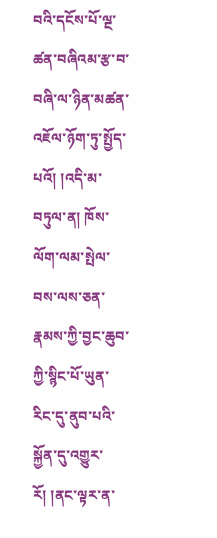བའི་དངོས་པོ་ལྔ་ཚན་བཞིའམ་རྩ་བ་བཞི་ལ་ཉིན་མཚན་འཇོལ་ཉོག་ཏུ་སྤྱོད་པའོ། །འདི་མ་བཏུལ་ན། ཁོས་ལོག་ལམ་སྤེལ་བས་ལས་ཅན་རྣམས་ཀྱི་བྱང་ཆུབ་ཀྱི་སྙིང་པོ་ཡུན་རིང་དུ་ནུབ་པའི་སྐྱོན་དུ་འགྱུར་རོ། །ནང་ལྟར་ན་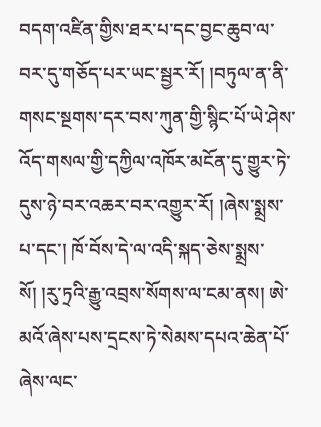བདག་འཛིན་གྱིས་ཐར་པ་དང་བྱང་ཆུབ་ལ་བར་དུ་གཅོད་པར་ཡང་སྦྱར་རོ། །བཏུལ་ན་ནི་གསང་སྔགས་དར་བས་ཀུན་གྱི་སྙིང་པོ་ཡེ་ཤེས་འོད་གསལ་གྱི་དཀྱིལ་འཁོར་མངོན་དུ་གྱུར་ཏེ་དུས་ཉེ་བར་འཆར་བར་འགྱུར་རོ། །ཞེས་སྨྲས་པ་དང་། ཁོ་བོས་དེ་ལ་འདི་སྐད་ཅེས་སྨྲས་སོ། །རུ་ཏྲའི་རྒྱུ་འབྲས་སོགས་ལ་ངམ་ནས། ཨེ་མའོ་ཞེས་པས་དྲངས་ཏེ་སེམས་དཔའ་ཆེན་པོ་ཞེས་ལང་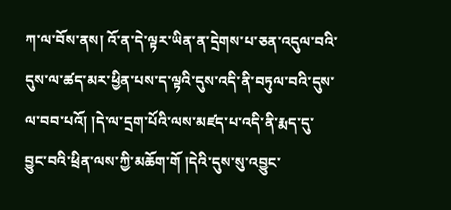ཀ་ལ་བོས་ནས། འོ་ན་དེ་ལྟར་ཡིན་ན་དྲེགས་པ་ཅན་འདུལ་བའི་དུས་ལ་ཚད་མར་ཕྱིན་པས་ད་ལྟའི་དུས་འདི་ནི་བཏུལ་བའི་དུས་ལ་བབ་པའོ། །དེ་ལ་དྲག་པོའི་ལས་མཛད་པ་འདི་ནི་རྨད་དུ་བྱུང་བའི་ཕྲིན་ལས་ཀྱི་མཆོག་གོ །དེའི་དུས་སུ་འབྱུང་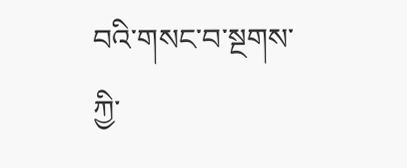བའི་གསང་བ་སྔགས་ཀྱི་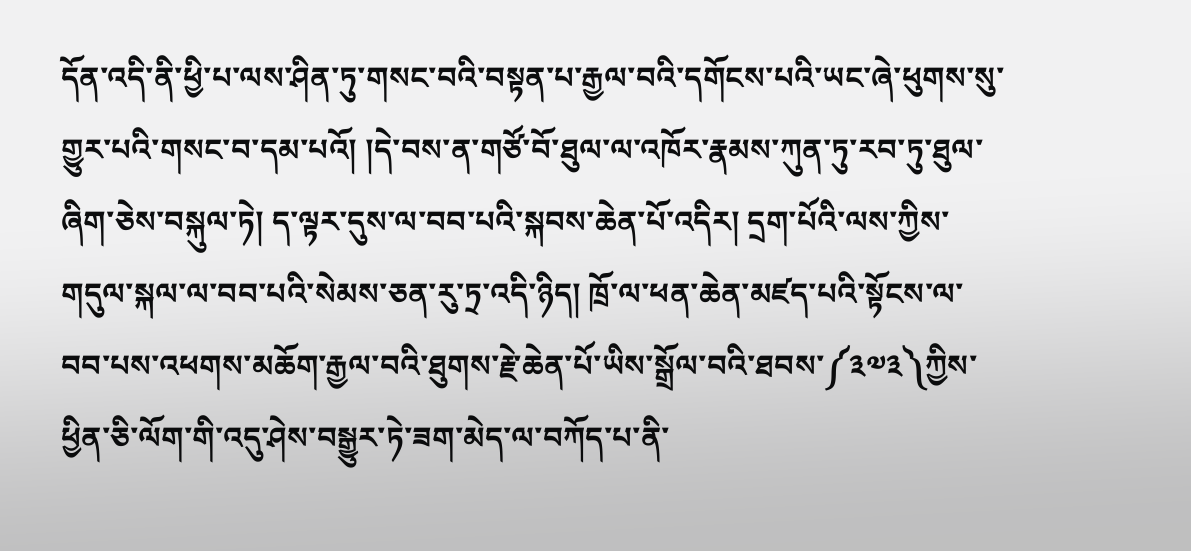དོན་འདི་ནི་ཕྱི་པ་ལས་ཤིན་ཏུ་གསང་བའི་བསྟན་པ་རྒྱལ་བའི་དགོངས་པའི་ཡང་ཞེ་ཕུགས་སུ་གྱུར་པའི་གསང་བ་དམ་པའོ། །དེ་བས་ན་གཙོ་བོ་ཐུལ་ལ་འཁོར་རྣམས་ཀུན་ཏུ་རབ་ཏུ་ཐུལ་ཞིག་ཅེས་བསྐུལ་ཏེ། ད་ལྟར་དུས་ལ་བབ་པའི་སྐབས་ཆེན་པོ་འདིར། དྲག་པོའི་ལས་ཀྱིས་གདུལ་སྐལ་ལ་བབ་པའི་སེམས་ཅན་རུ་ཏྲ་འདི་ཉིད། ཁྲོ་ལ་ཕན་ཆེན་མཛད་པའི་སྟོངས་ལ་བབ་པས་འཕགས་མཆོག་རྒྱལ་བའི་ཐུགས་རྗེ་ཆེན་པོ་ཡིས་སྒྲོལ་བའི་ཐབས་༼༣༧༣༽ཀྱིས་ཕྱིན་ཅི་ལོག་གི་འདུ་ཤེས་བསྒྱུར་ཏེ་ཟག་མེད་ལ་བཀོད་པ་ནི་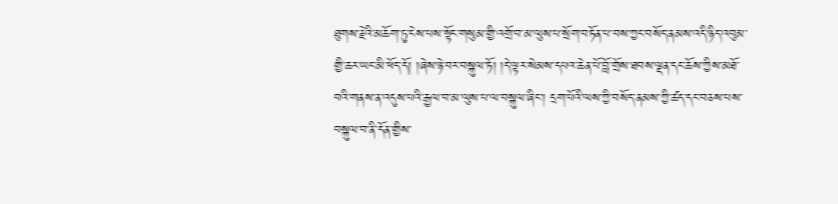ཐུགས་རྗེའི་མཆོག་ཏུ་ངེས་པས་སྟོང་གསུམ་གྱི་འགྲོ་བ་མ་ལུས་པ་སྲོག་བཏོན་པ་བས་ཀྱང་བསོད་ནམས་འདི་ཉིད་འབུམ་གྱི་ཆར་ཡང་མི་ཕོད་དོ། །ཞེས་ཉེ་བར་བསྐུལ་ཏོ། །དེ་ལྟར་སེམས་དཔའ་ཆེན་པོ་བློ་གྲོས་ཐབས་ལྡན་དང་ཆོས་ཀྱིས་མཐོ་བའི་གནས་ན་འདུས་པའི་རྒྱལ་བ་མ་ལུས་པ་ལ་བསྐུལ་ཞིང་། དྲག་པོའི་ལས་ཀྱི་བསོད་ནམས་ཀྱི་ཚད་དང་བཅས་པས་བསྐུལ་བ་ནི་དོན་གྱིས་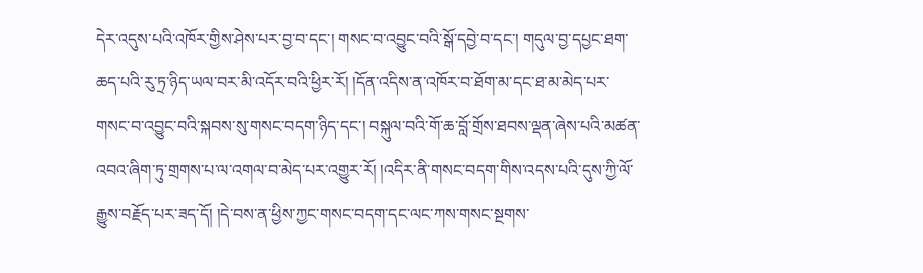དེར་འདུས་པའི་འཁོར་གྱིས་ཤེས་པར་བྱ་བ་དང་། གསང་བ་འབྱུང་བའི་སྒོ་དབྱེ་བ་དང་། གདུལ་བྱ་དཔྱང་ཐག་ཆད་པའི་རུ་ཏྲ་ཉིད་ཡལ་བར་མི་འདོར་བའི་ཕྱིར་རོ། །དོན་འདིས་ན་འཁོར་བ་ཐོག་མ་དང་ཐ་མ་མེད་པར་གསང་བ་འབྱུང་བའི་སྐབས་སུ་གསང་བདག་ཉིད་དང་། བསྐུལ་བའི་གོ་ཆ་བློ་གྲོས་ཐབས་ལྡན་ཞེས་པའི་མཚན་འབའ་ཞིག་ཏུ་གྲགས་པ་ལ་འགལ་བ་མེད་པར་འགྱུར་རོ། །འདིར་ནི་གསང་བདག་གིས་འདས་པའི་དུས་ཀྱི་ལོ་རྒྱུས་བརྗོད་པར་ཟད་དོ། །དེ་བས་ན་ཕྱིས་ཀྱང་གསང་བདག་དང་ལང་ཀས་གསང་སྔགས་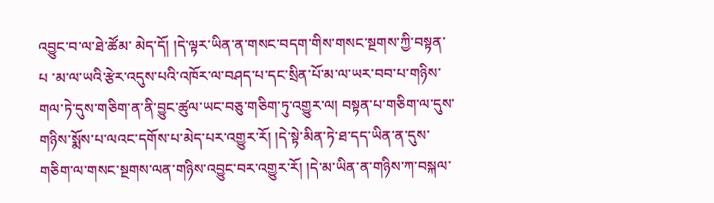འབྱུང་བ་ལ་ཐེ་ཚོམ་ མེད་དོ། །དེ་ལྟར་ཡིན་ན་གསང་བདག་གིས་གསང་སྔགས་ཀྱི་བསྟན་པ ་མ་ལ་ཡའི་རྩེར་འདུས་པའི་འཁོར་ལ་བཤད་པ་དང་སྲིན་པོ་མ་ལ་ཡར་བབ་པ་གཉིས་གལ་ཏེ་དུས་གཅིག་ན་ནི་བྱུང་ཚུལ་ཡང་བཅུ་གཅིག་ཏུ་འགྱུར་ལ། བསྟན་པ་གཅིག་ལ་དུས་གཉིས་སྨོས་པ་ལའང་དགོས་པ་མེད་པར་འགྱུར་རོ། །དེ་སྟེ་མིན་ཏེ་ཐ་དད་ཡིན་ན་དུས་གཅིག་ལ་གསང་སྔགས་ལན་གཉིས་འབྱུང་བར་འགྱུར་རོ། །དེ་མ་ཡིན་ན་གཉིས་ཀ་བསྐལ་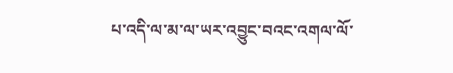པ་འདི་ལ་མ་ལ་ཡར་འབྱུང་བའང་འགལ་ལོ་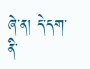ཞེ་ན། དེ་དག་ནི་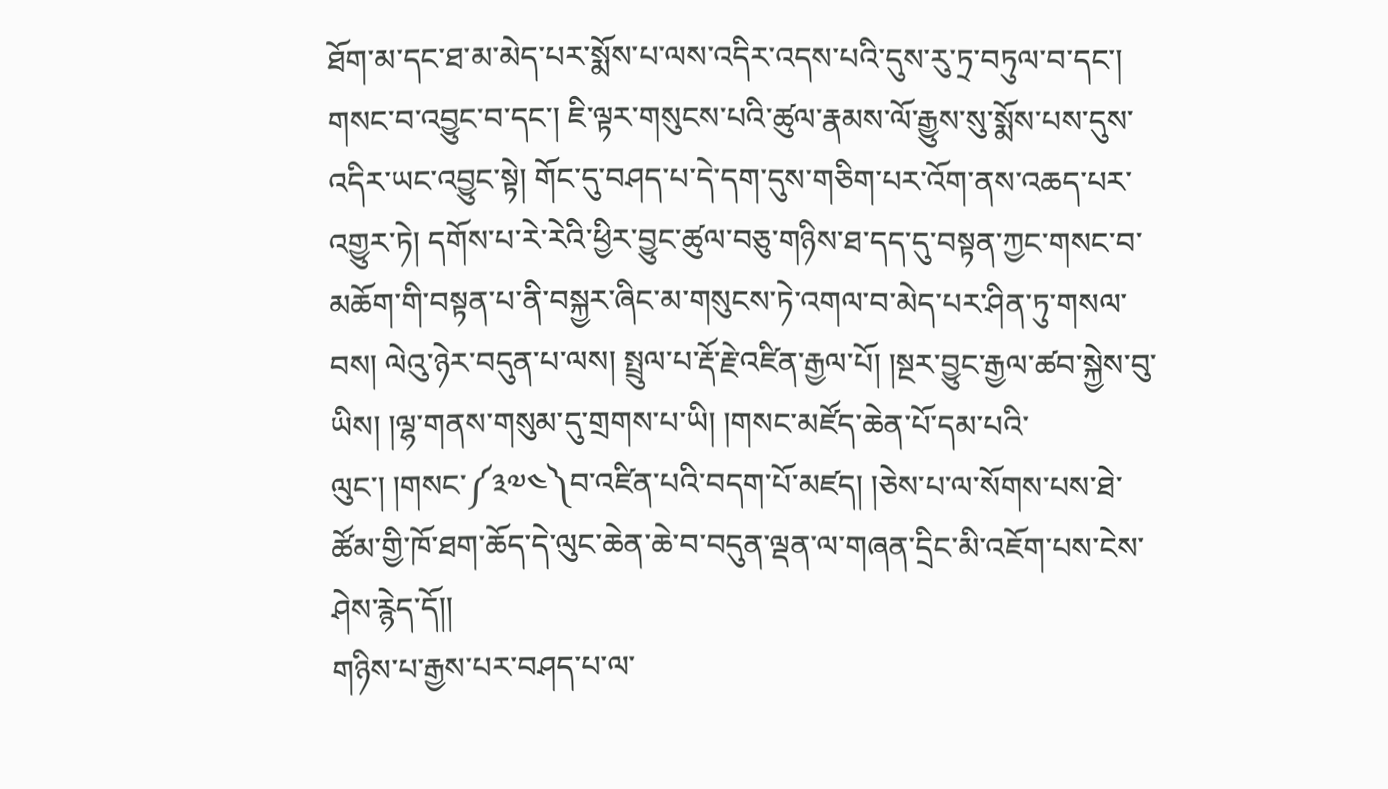ཐོག་མ་དང་ཐ་མ་མེད་པར་སྨོས་པ་ལས་འདིར་འདས་པའི་དུས་རུ་ཏྲ་བཏུལ་བ་དང་། གསང་བ་འབྱུང་བ་དང་། ཇི་ལྟར་གསུངས་པའི་ཚུལ་རྣམས་ལོ་རྒྱུས་སུ་སྨོས་པས་དུས་འདིར་ཡང་འབྱུང་སྟེ། གོང་དུ་བཤད་པ་དེ་དག་དུས་གཅིག་པར་འོག་ནས་འཆད་པར་འགྱུར་ཏེ། དགོས་པ་རེ་རེའི་ཕྱིར་བྱུང་ཚུལ་བཅུ་གཉིས་ཐ་དད་དུ་བསྟན་ཀྱང་གསང་བ་མཆོག་གི་བསྟན་པ་ནི་བསྐྱར་ཞིང་མ་གསུངས་ཏེ་འགལ་བ་མེད་པར་ཤིན་ཏུ་གསལ་བས། ལེའུ་ཉེར་བདུན་པ་ལས། སྤྲུལ་པ་རྡོ་རྗེ་འཛིན་རྒྱལ་པོ། །སྔར་བྱུང་རྒྱལ་ཚབ་སྐྱེས་བུ་ཡིས། །ལྷ་གནས་གསུམ་དུ་གྲགས་པ་ཡི། །གསང་མཛོད་ཆེན་པོ་དམ་པའི་ལུང་། །གསང་༼༣༧༤༽བ་འཛིན་པའི་བདག་པོ་མཛད། །ཅེས་པ་ལ་སོགས་པས་ཐེ་ཚོམ་གྱི་ཁོ་ཐག་ཆོད་དེ་ལུང་ཆེན་ཆེ་བ་བདུན་ལྡན་ལ་གཞན་དྲིང་མི་འཇོག་པས་ངེས་ཤེས་རྙེད་དོ།།
གཉིས་པ་རྒྱས་པར་བཤད་པ་ལ་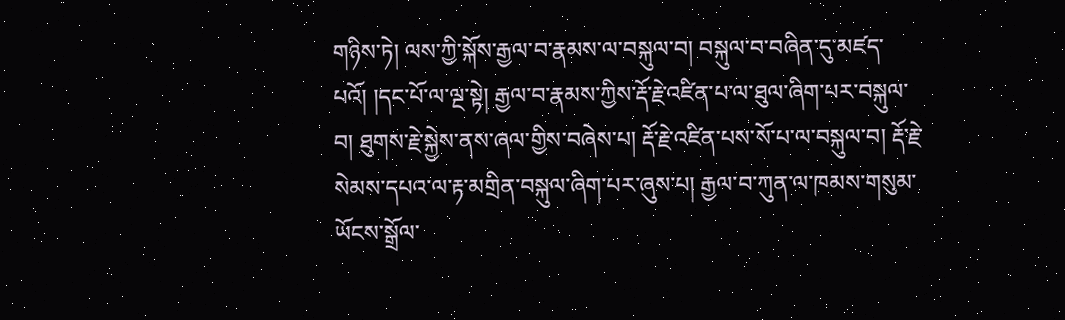གཉིས་ཏེ། ལས་ཀྱི་སྐོས་རྒྱལ་བ་རྣམས་ལ་བསྐུལ་བ། བསྐུལ་བ་བཞིན་དུ་མཛད་པའོ། །དང་པོ་ལ་ལྔ་སྟེ། རྒྱལ་བ་རྣམས་ཀྱིས་རྡོ་རྗེ་འཛིན་པ་ལ་ཐུལ་ཞིག་པར་བསྐུལ་བ། ཐུགས་རྗེ་སྐྱེས་ནས་ཞལ་གྱིས་བཞེས་པ། རྡོ་རྗེ་འཛིན་པས་སོ་པ་ལ་བསྐུལ་བ། རྡོ་རྗེ་སེམས་དཔའ་ལ་རྟ་མགྲིན་བསྐུལ་ཞིག་པར་ཞུས་པ། རྒྱལ་བ་ཀུན་ལ་ཁམས་གསུམ་ཡོངས་སྒྲོལ་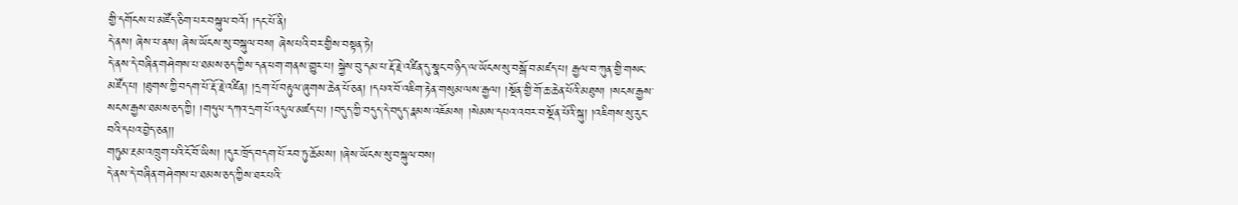གྱི་དགོངས་པ་མཛོད་ཅིག་པར་བསྐུལ་བའོ། །དང་པོ་ནི།
དེ་ནས། ཞེས་པ་ནས། ཞེས་ཡོངས་སུ་བསྐུལ་བས། ཞེས་པའི་བར་གྱིས་བསྟན་ཏེ།
དེ་ནས་དེ་བཞིན་གཤེགས་པ་ཐམས་ཅད་ཀྱིས་དན་ཕག་གནས་གྱུར་པ། སྐྱེས་བུ་དམ་པ་རྡོ་རྗེ་འཛིན་དུ་སྣང་བ་ཉིད་ལ་ཡོངས་སུ་བསྒོ་བ་མཛད་པ། རྒྱལ་བ་ཀུན་གྱི་གསང་མཛོད་པ། །ཐུགས་ཀྱི་བདག་པོ་རྡོ་རྗེ་འཛིན། །དྲག་པོ་བརྟུལ་ཞུགས་ཆེན་པོ་ཅན། །དཔའ་བོ་འཇིག་རྟེན་གསུམ་ལས་རྒྱལ། །སྔོན་གྱི་གོ་ཆ་ཆེན་པོའི་མཐུས། །སངས་རྒྱས་སངས་རྒྱས་ཐམས་ཅད་ཀྱི། །གདུལ་དཀའ་དྲག་པོ་འདུལ་མཛད་པ། །བདུད་ཀྱི་བདུད་དེ་བདུད་རྣམས་འཇོམས། །སེམས་དཔའ་འབར་བ་སྔོན་པོའི་སྐུ། །འཇིགས་སུ་རུང་བའི་དཔའ་བྱེད་ཅན།།
གཏུམ་རྔམ་འཁྲུག་པའི་ངོ་བོ་ཡིས། །དུར་ཁྲོད་བདག་པོ་རབ་ཏུ་ཆོམས། །ཞེས་ཡོངས་སུ་བསྐུལ་བས།
དེ་ནས་དེ་བཞིན་གཤེགས་པ་ཐམས་ཅད་ཀྱིས་ཐར་པའི་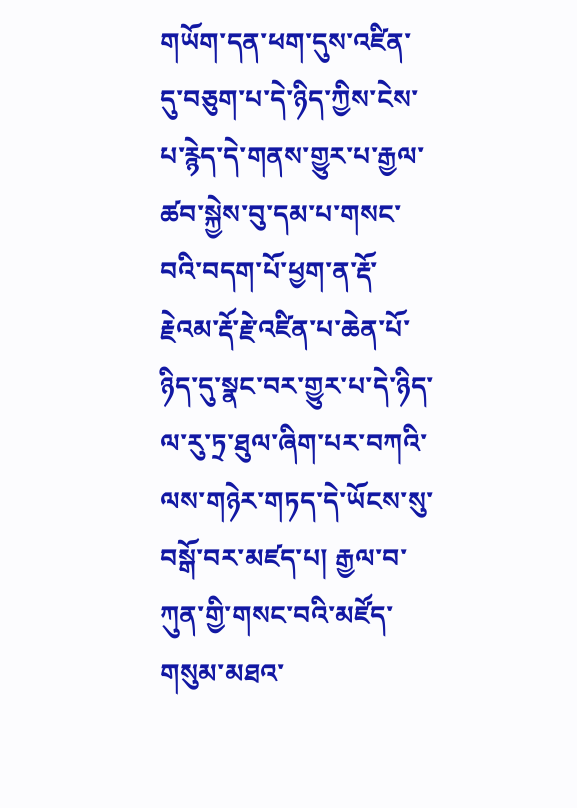གཡོག་དན་ཕག་དུས་འཛིན་དུ་བཅུག་པ་དེ་ཉིད་ཀྱིས་ངེས་པ་རྙེད་དེ་གནས་གྱུར་པ་རྒྱལ་ཚབ་སྐྱེས་བུ་དམ་པ་གསང་བའི་བདག་པོ་ཕྱག་ན་རྡོ་རྗེའམ་རྡོ་རྗེ་འཛིན་པ་ཆེན་པོ་ཉིད་དུ་སྣང་བར་གྱུར་པ་དེ་ཉིད་ལ་རུ་ཏྲ་ཐུལ་ཞིག་པར་བཀའི་ལས་གཉེར་གཏད་དེ་ཡོངས་སུ་བསྒོ་བར་མཛད་པ། རྒྱལ་བ་ཀུན་གྱི་གསང་བའི་མཛོད་གསུམ་མཐའ་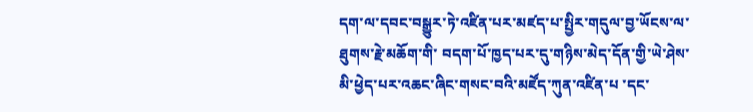དག་ལ་དབང་བསྒྱུར་ཏེ་འཛིན་པར་མཛད་པ་སྤྱིར་གདུལ་བྱ་ཡོངས་ལ་ཐུགས་རྗེ་མཆོག་གི་ བདག་པོ་ཁྱད་པར་དུ་གཉིས་མེད་དོན་གྱི་ཡེ་ཤེས་མི་ཕྱེད་པར་འཆང་ཞིང་གསང་བའི་མཛོད་ཀུན་འཛིན་པ ་དང་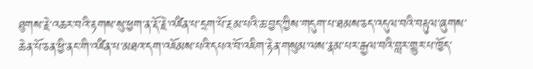ཐུགས་རྗེ་འཆར་བའི་རྟགས་སུ་ཕྱག་ན་རྡོ་རྗེ་འཛིན་པ་དྲག་པོ་རྔམ་པའི་ཆ་བྱད་ཀྱིས་གདུག་པ་ཐམས་ཅད་འདུལ་བའི་བརྟུལ་ཞུགས་ཆེན་པོ་ཅན་ཕྱི་ནང་གི་འཛིན་པ་མཐའ་དག་འཇོམས་པའི་དཔའ་བོ་འཇིག་རྟེན་གསུམ་ལས་རྣམ་པར་རྒྱལ་བའི་བླར་གྱུར་པ་ཁྱོད་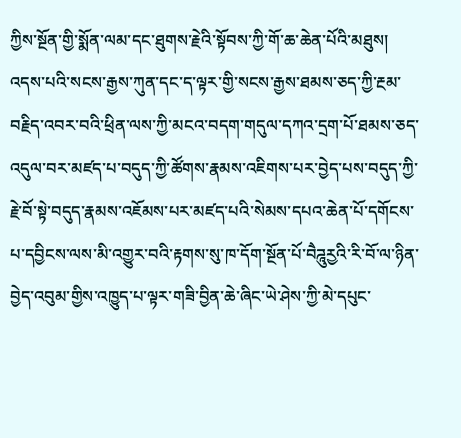ཀྱིས་སྔོན་གྱི་སྨོན་ལམ་དང་ཐུགས་རྗེའི་སྟོབས་ཀྱི་གོ་ཆ་ཆེན་པོའི་མཐུས། འདས་པའི་སངས་རྒྱས་ཀུན་དང་ད་ལྟར་གྱི་སངས་རྒྱས་ཐམས་ཅད་ཀྱི་རྔམ་བརྗིད་འབར་བའི་ཕྲིན་ལས་ཀྱི་མངའ་བདག་གདུལ་དཀའ་དྲག་པོ་ཐམས་ཅད་འདུལ་བར་མཛད་པ་བདུད་ཀྱི་ཚོགས་རྣམས་འཇིགས་པར་བྱེད་པས་བདུད་ཀྱི་རྗེ་བོ་སྟེ་བདུད་རྣམས་འཇོམས་པར་མཛད་པའི་སེམས་དཔའ་ཆེན་པོ་དགོངས་པ་དབྱིངས་ལས་མི་འགྱུར་བའི་རྟགས་སུ་ཁ་དོག་སྔོན་པོ་བཻཌཱུརྱའི་རི་བོ་ལ་ཉིན་བྱེད་འབུམ་གྱིས་འཁྱུད་པ་ལྟར་གཟི་བྱིན་ཆེ་ཞིང་ཡེ་ཤེས་ཀྱི་མེ་དཔུང་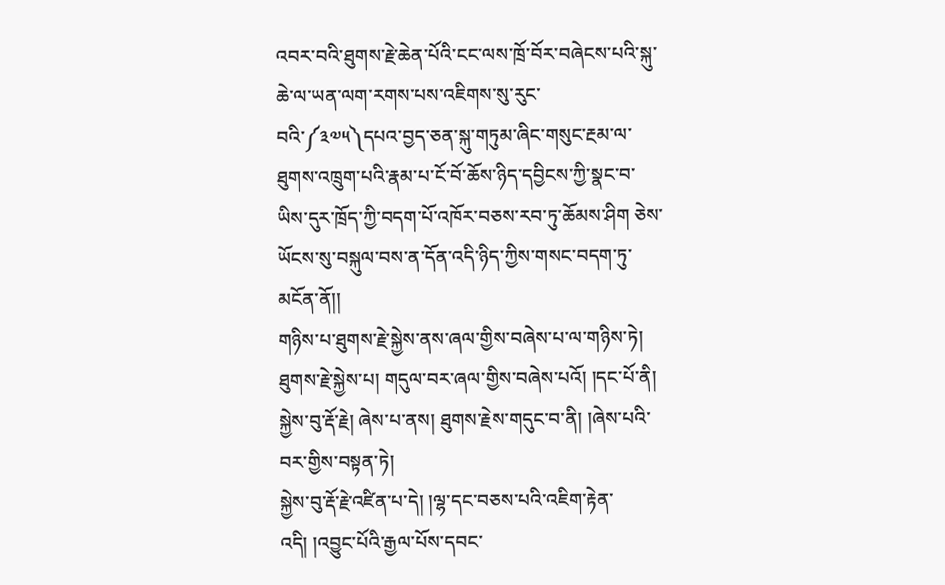འབར་བའི་ཐུགས་རྗེ་ཆེན་པོའི་ངང་ལས་ཁྲོ་བོར་བཞེངས་པའི་སྐུ་ཆེ་ལ་ཡན་ལག་རགས་པས་འཇིགས་སུ་རུང་བའི་༼༣༧༥༽དཔའ་བྱད་ཅན་སྐུ་གཏུམ་ཞིང་གསུང་རྔམ་ལ་ཐུགས་འཁྲུག་པའི་རྣམ་པ་ངོ་བོ་ཆོས་ཉིད་དབྱིངས་ཀྱི་སྣང་བ་ཡིས་དུར་ཁྲོད་ཀྱི་བདག་པོ་འཁོར་བཅས་རབ་ཏུ་ཆོམས་ཤིག ཅེས་ཡོངས་སུ་བསྐུལ་བས་ན་དོན་འདི་ཉིད་ཀྱིས་གསང་བདག་ཏུ་མངོན་ནོ།།
གཉིས་པ་ཐུགས་རྗེ་སྐྱེས་ནས་ཞལ་གྱིས་བཞེས་པ་ལ་གཉིས་ཏེ། ཐུགས་རྗེ་སྐྱེས་པ། གདུལ་བར་ཞལ་གྱིས་བཞེས་པའོ། །དང་པོ་ནི།
སྐྱེས་བུ་རྡོ་རྗེ། ཞེས་པ་ནས། ཐུགས་རྗེས་གདུང་བ་ནི། །ཞེས་པའི་བར་གྱིས་བསྟན་ཏེ།
སྐྱེས་བུ་རྡོ་རྗེ་འཛིན་པ་དེ། །ལྷ་དང་བཅས་པའི་འཇིག་རྟེན་འདི། །འབྱུང་པོའི་རྒྱལ་པོས་དབང་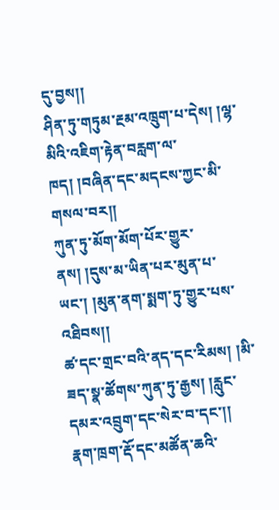དུ་བྱས།།
ཤིན་ཏུ་གཏུམ་རྔམ་འཁྲུག་པ་དེས། །ལྷ་མིའི་འཇིག་རྟེན་བརླག་ལ་ཁད། །བཞིན་དང་མདངས་ཀྱང་མི་གསལ་བར།།
ཀུན་ཏུ་མོག་མོག་པོར་གྱུར་ནས། །དུས་མ་ཡིན་པར་མུན་པ་ཡང་། །མུན་ནག་སྨག་ཏུ་གྱུར་པས་འཐིབས།།
ཚ་དང་གྲང་བའི་ནད་དང་རིམས། །མི་ཟད་སྣ་ཚོགས་ཀུན་ཏུ་རྒྱས། །རླུང་དམར་འབྲུག་དང་སེར་བ་དང་།།
རྣག་ཁྲག་རྡོ་དང་མཚོན་ཆའི་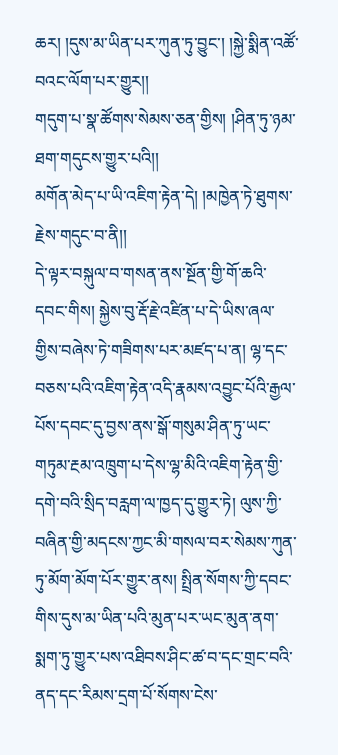ཆར། །དུས་མ་ཡིན་པར་ཀུན་ཏུ་བྱུང་། །སྐྱེ་སྨིན་འཚོ་བའང་ལོག་པར་གྱུར།།
གདུག་པ་སྣ་ཚོགས་སེམས་ཅན་གྱིས། །ཤིན་ཏུ་ཉམ་ཐག་གདུངས་གྱུར་པའི།།
མགོན་མེད་པ་ཡི་འཇིག་རྟེན་དེ། །མཁྱེན་ཏེ་ཐུགས་རྗེས་གདུང་བ་ནི།།
དེ་ལྟར་བསྐུལ་བ་གསན་ནས་སྔོན་གྱི་གོ་ཆའི་དབང་གིས། སྐྱེས་བུ་རྡོ་རྗེ་འཛིན་པ་དེ་ཡིས་ཞལ་གྱིས་བཞེས་ཏེ་གཟིགས་པར་མཛད་པ་ན། ལྷ་དང་བཅས་པའི་འཇིག་རྟེན་འདི་རྣམས་འབྱུང་པོའི་རྒྱལ་པོས་དབང་དུ་བྱས་ནས་སྒོ་གསུམ་ཤིན་ཏུ་ཡང་གཏུམ་རྔམ་འཁྲུག་པ་དེས་ལྷ་མིའི་འཇིག་རྟེན་གྱི་དགེ་བའི་སྲིད་བརླག་ལ་ཁྱད་དུ་གྱུར་ཏེ། ལུས་ཀྱི་བཞིན་གྱི་མདངས་ཀྱང་མི་གསལ་བར་སེམས་ཀུན་ཏུ་མོག་མོག་པོར་གྱུར་ནས། སྤྲིན་སོགས་ཀྱི་དབང་གིས་དུས་མ་ཡིན་པའི་མུན་པར་ཡང་མུན་ནག་སྨག་ཏུ་གྱུར་པས་འཐིབས་ཤིང་ཚ་བ་དང་གྲང་བའི་ནད་དང་རིམས་དྲག་པོ་སོགས་ངེས་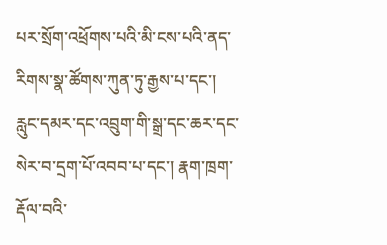པར་སྲོག་འཕྲོགས་པའི་མི་ངས་པའི་ནད་རིགས་སྣ་ཚོགས་ཀུན་ཏུ་རྒྱས་པ་དང་། རླུང་དམར་དང་འབྲུག་གི་སྒྲ་དང་ཆར་དང་སེར་བ་དྲག་པོ་འབབ་པ་དང་། རྣག་ཁྲག་རྡོལ་བའི་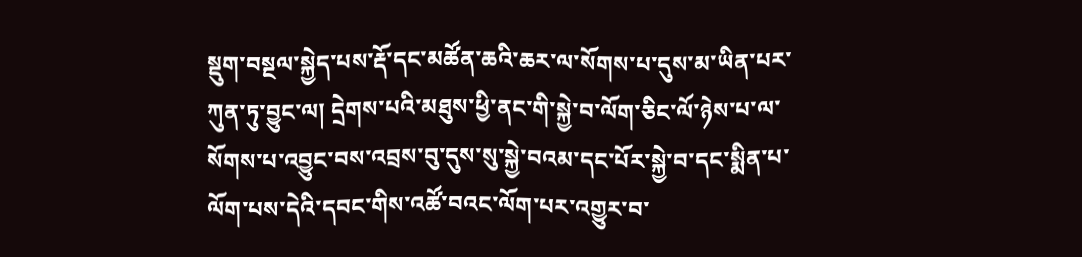སྡུག་བསྔལ་སྐྱེད་པས་རྡོ་དང་མཚོན་ཆའི་ཆར་ལ་སོགས་པ་དུས་མ་ཡིན་པར་ཀུན་ཏུ་བྱུང་ལ། དྲེགས་པའི་མཐུས་ཕྱི་ནང་གི་སྐྱེ་བ་ལོག་ཅིང་ལོ་ཉེས་པ་ལ་སོགས་པ་འབྱུང་བས་འབྲས་བུ་དུས་སུ་སྐྱེ་བའམ་དང་པོར་སྐྱེ་བ་དང་སྨིན་པ་ལོག་པས་དེའི་དབང་གིས་འཚོ་བའང་ལོག་པར་འགྱུར་བ་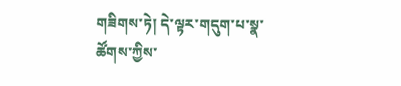གཟིགས་ཏེ། དེ་ལྟར་གདུག་པ་སྣ་ཚོགས་ཀྱིས་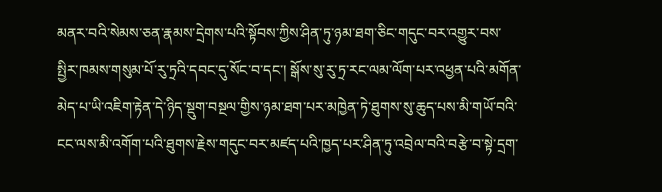མནར་བའི་སེམས་ཅན་རྣམས་དྲེགས་པའི་སྟོབས་ཀྱིས་ཤིན་ཏུ་ཉམ་ཐག་ཅིང་གདུང་བར་འགྱུར་བས་སྤྱིར་ཁམས་གསུམ་པོ་རུ་ཏྲའི་དབང་དུ་སོང་བ་དང་། སྒོས་སུ་རུ་ཏྲ་རང་ལམ་ལོག་པར་འཕྱན་པའི་མགོན་མེད་པ་ཡི་འཇིག་རྟེན་དེ་ཉིད་སྡུག་བསྔལ་གྱིས་ཉམ་ཐག་པར་མཁྱེན་ཏེ་ཐུགས་སུ་ཆུད་པས་མི་གཡོ་བའི་ངང་ལས་མི་འགོག་པའི་ཐུགས་རྗེས་གདུང་བར་མཛད་པའི་ཁྱད་པར་ཤིན་ཏུ་འབྲེལ་བའི་བརྩེ་བ་སྟེ་དྲག་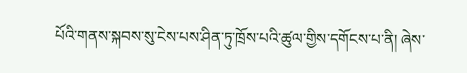པོའི་གནས་སྐབས་སུ་ངེས་པས་ཤིན་ཏུ་ཁྲོས་པའི་ཚུལ་གྱིས་དགོངས་པ་ནི། ཞེས་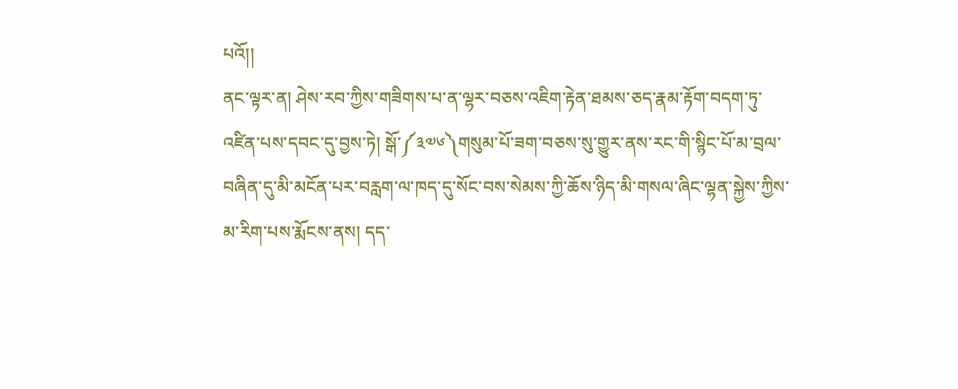པའོ།།
ནང་ལྟར་ན། ཤེས་རབ་ཀྱིས་གཟིགས་པ་ན་ལྷར་བཅས་འཇིག་རྟེན་ཐམས་ཅད་རྣམ་རྟོག་བདག་ཏུ་འཛིན་པས་དབང་དུ་བྱས་ཏེ། སྒོ་༼༣༧༦༽གསུམ་པོ་ཟག་བཅས་སུ་གྱུར་ནས་རང་གི་སྙིང་པོ་མ་བྲལ་བཞིན་དུ་མི་མངོན་པར་བརླག་ལ་ཁད་དུ་སོང་བས་སེམས་ཀྱི་ཆོས་ཉིད་མི་གསལ་ཞིང་ལྷན་སྐྱེས་ཀྱིས་མ་རིག་པས་རྨོངས་ནས། དད་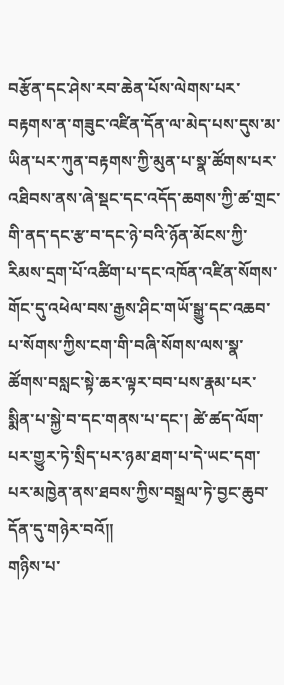བརྩོན་དང་ཤེས་རབ་ཆེན་པོས་ལེགས་པར་བརྟགས་ན་གཟུང་འཛིན་དོན་ལ་མེད་པས་དུས་མ་ཡིན་པར་ཀུན་བརྟགས་ཀྱི་མུན་པ་སྣ་ཚོགས་པར་འཐིབས་ནས་ཞེ་སྡང་དང་འདོད་ཆགས་ཀྱི་ཚ་གྲང་གི་ནད་དང་རྩ་བ་དང་ཉེ་བའི་ཉོན་མོངས་ཀྱི་རིམས་དྲག་པོ་འཚིག་པ་དང་འཁོན་འཛིན་སོགས་གོང་དུ་འཕེལ་བས་རྒྱས་ཤིང་གཡོ་སྒྱུ་དང་འཆབ་པ་སོགས་ཀྱིས་ངག་གི་བཞི་སོགས་ལས་སྣ་ཚོགས་བསླང་སྟེ་ཆར་ལྟར་བབ་པས་རྣམ་པར་སྨིན་པ་སྐྱེ་བ་དང་གནས་པ་དང་། ཚེ་ཚད་ལོག་པར་གྱུར་ཏེ་སྲིད་པར་ཉམ་ཐག་པ་དེ་ཡང་དག་པར་མཁྱེན་ནས་ཐབས་ཀྱིས་བསྒྲལ་ཏེ་བྱང་ཆུབ་དོན་དུ་གཉེར་བའོ།།
གཉིས་པ་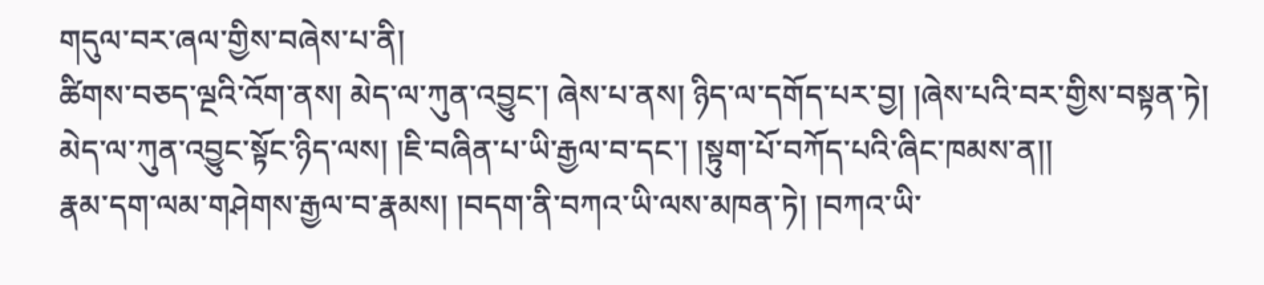གདུལ་བར་ཞལ་གྱིས་བཞེས་པ་ནི།
ཚིགས་བཅད་ལྔའི་འོག་ནས། མེད་ལ་ཀུན་འབྱུང་། ཞེས་པ་ནས། ཉིད་ལ་དགོད་པར་བྱ། །ཞེས་པའི་བར་གྱིས་བསྟན་ཏེ།
མེད་ལ་ཀུན་འབྱུང་སྟོང་ཉིད་ལས། །ཇི་བཞིན་པ་ཡི་རྒྱལ་བ་དང་། །སྟུག་པོ་བཀོད་པའི་ཞིང་ཁམས་ན།།
རྣམ་དག་ལམ་གཤེགས་རྒྱལ་བ་རྣམས། །བདག་ནི་བཀའ་ཡི་ལས་མཁན་ཏེ། །བཀའ་ཡི་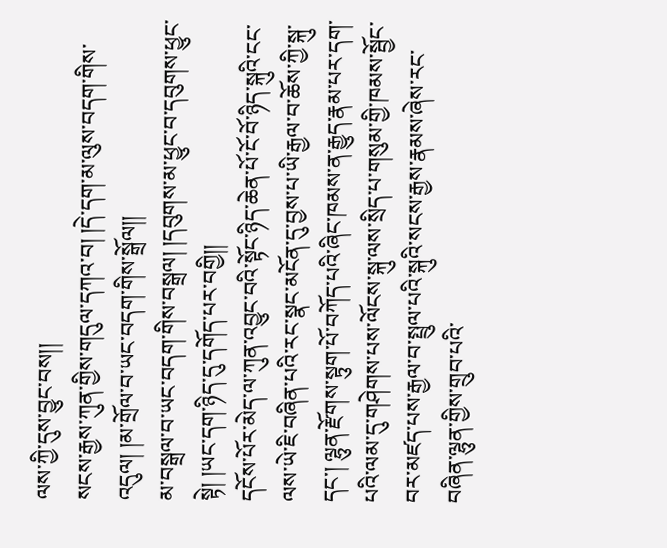ལས་ཀྱི་དུས་བྱུང་བས།།
སངས་རྒྱས་ཀུན་གྱིས་གདུལ་དཀའ་བ། །དེ་དག་མ་ལུས་བདག་གིས་འདུལ། །མ་གྲོལ་བ་ཡང་བདག་གིས་སྒྲོལ།།
མ་བསྒྲལ་བ་ཡང་བདག་གིས་བསྒྲལ། །དབུགས་མ་ཕྱུང་བ་དབུགས་ཕྱུང་སྟེ། །ཡང་དག་ཉིད་དུ་དགོད་པར་བགྱི།།
དངོས་པོར་མེད་ལ་ཀུན་འབྱུང་བའི་སྟོང་ཉིད་ཆེན་པོ་ངོ་བོ་ཉིད་སྐུའི་ངང་ལས་ཡེ་ཇི་བཞིན་པའི་རང་སྣང་མངོན་དུ་བྱས་པ་ཡི་རྒྱལ་བ་ཆོས་ཀྱི་སྐུ་དང་། ལྷུན་རྫོགས་སྟུག་པོ་བཀོད་པའི་ཞིང་ཁམས་ན་རྒྱུད་རྣམ་པར་དག་པའི་ལམ་དུ་གཤེགས་པས་ལོངས་སྐུ་ལས་སྲིད་པ་གསུམ་གྱི་ཁམས་སྦྱོང་བར་མཛད་པས་རྒྱལ་བ་སྤྲུལ་པའི་སྐུའི་སངས་རྒྱས་རྣམས་ཞེས་རང་བཞིན་ལྷུན་གྱིས་གྲུབ་པའི་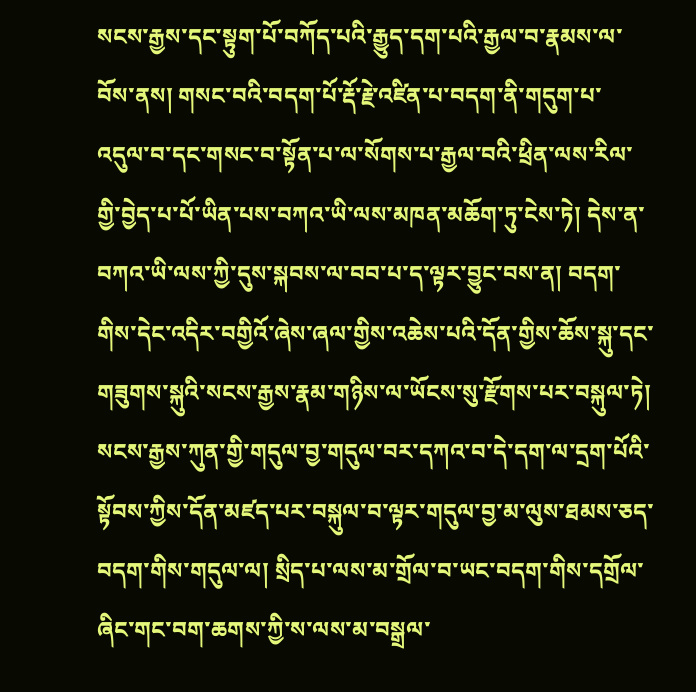སངས་རྒྱས་དང་སྟུག་པོ་བཀོད་པའི་རྒྱུད་དག་པའི་རྒྱལ་བ་རྣམས་ལ་བོས་ནས། གསང་བའི་བདག་པོ་རྡོ་རྗེ་འཛིན་པ་བདག་ནི་གདུག་པ་འདུལ་བ་དང་གསང་བ་སྟོན་པ་ལ་སོགས་པ་རྒྱལ་བའི་ཕྲིན་ལས་རིལ་གྱི་བྱེད་པ་པོ་ཡིན་པས་བཀའ་ཡི་ལས་མཁན་མཆོག་ཏུ་ངེས་ཏེ། དེས་ན་བཀའ་ཡི་ལས་ཀྱི་དུས་སྐབས་ལ་བབ་པ་ད་ལྟར་བྱུང་བས་ན། བདག་གིས་དེང་འདིར་བགྱིའོ་ཞེས་ཞལ་གྱིས་འཆེས་པའི་དོན་གྱིས་ཆོས་སྐུ་དང་གཟུགས་སྐུའི་སངས་རྒྱས་རྣམ་གཉིས་ལ་ཡོངས་སུ་རྫོགས་པར་བསྐུལ་ཏེ། སངས་རྒྱས་ཀུན་གྱི་གདུལ་བྱ་གདུལ་བར་དཀའ་བ་དེ་དག་ལ་དྲག་པོའི་སྟོབས་ཀྱིས་དོན་མཛད་པར་བསྐུལ་བ་ལྟར་གདུལ་བྱ་མ་ལུས་ཐམས་ཅད་བདག་གིས་གདུལ་ལ། སྲིད་པ་ལས་མ་གྲོལ་བ་ཡང་བདག་གིས་དགྲོལ་ཞིང་གང་བག་ཆགས་ཀྱི་ས་ལས་མ་བསྒྲལ་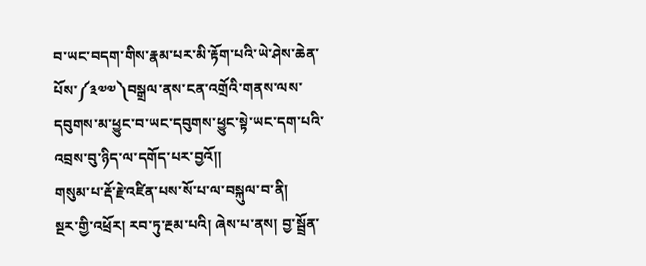བ་ཡང་བདག་གིས་རྣམ་པར་མི་རྟོག་པའི་ཡེ་ཤེས་ཆེན་པོས་༼༣༧༧༽བསྒྲལ་ནས་ངན་འགྲོའི་གནས་ལས་དབུགས་མ་ཕྱུང་བ་ཡང་དབུགས་ཕྱུང་སྟེ་ཡང་དག་པའི་འབྲས་བུ་ཉིད་ལ་དགོད་པར་བྱའོ།།
གསུམ་པ་རྡོ་རྗེ་འཛིན་པས་སོ་པ་ལ་བསྐུལ་བ་ནི།
སྔར་གྱི་འཕྲོར། རབ་ཏུ་རྔམ་པའི། ཞེས་པ་ནས། བྱ་སྦྲོན་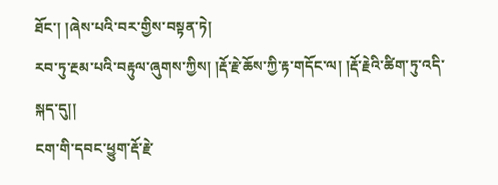ཐོང་། །ཞེས་པའི་བར་གྱིས་བསྟན་ཏེ།
རབ་ཏུ་རྔམ་པའི་བརྟུལ་ཞུགས་ཀྱིས། །རྡོ་རྗེ་ཆོས་ཀྱི་རྟ་གདོང་ལ། །རྡོ་རྗེའི་ཚིག་ཏུ་འདི་སྐད་དུ།།
ངག་གི་དབང་ཕྱུག་རྡོ་རྗེ་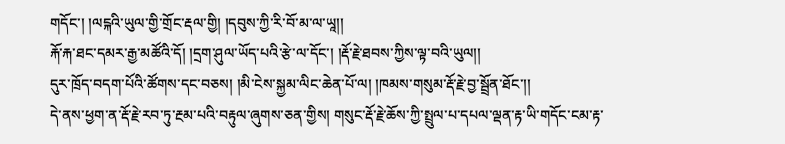གདོང་། །ལངྐའི་ཡུལ་གྱི་གྲོང་རྡལ་གྱི། །དབུས་ཀྱི་རི་བོ་མ་ལ་ཡཱ།།
རྐོ་རྐ་ཐང་དམར་རྒྱ་མཚོའི་དོ། །དྲག་ཤུལ་ཡོད་པའི་རྩེ་ལ་དོང་། །རྡོ་རྗེ་ཐབས་ཀྱིས་ལྟ་བའི་ཡུལ།།
དུར་ཁྲོད་བདག་པོའི་ཚོགས་དང་བཅས། །མི་ངེས་སྐྱམ་ལིང་ཆེན་པོ་ལ། །ཁམས་གསུམ་རྡོ་རྗེ་བྱ་སྦྲོན་ཐོང་།།
དེ་ནས་ཕྱག་ན་རྡོ་རྗེ་རབ་ཏུ་རྔམ་པའི་བརྟུལ་ཞུགས་ཅན་གྱིས། གསུང་རྡོ་རྗེ་ཆོས་ཀྱི་སྤྲུལ་པ་དཔལ་ལྡན་རྟ་ཡི་གདོང་ངམ་རྟ་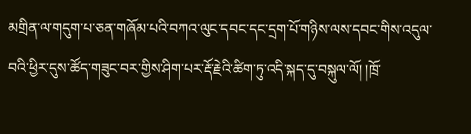མགྲིན་ལ་གདུག་པ་ཅན་གཞོམ་པའི་བཀའ་ལུང་དབང་དང་དྲག་པོ་གཉིས་ལས་དབང་གིས་འདུལ་བའི་ཕྱིར་དུས་ཚོད་གཟུང་བར་གྱིས་ཤིག་པར་རྡོ་རྗེའི་ཚིག་ཏུ་འདི་སྐད་དུ་བསྐུལ་ལོ། །ཁྲོ་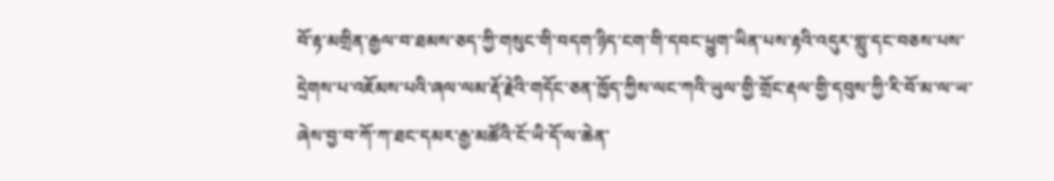བོ་རྟ་མགྲིན་རྒྱལ་བ་ཐམས་ཅད་ཀྱི་གསུང་གི་བདག་ཉིད་ངག་གི་དབང་ཕྱུག་ཡིན་པས་རྟའི་འདུར་གླུ་དང་བཅས་པས་དྲེགས་པ་འཇོམས་པའི་ཞལ་ལམ་རྡོ་རྗེའི་གདོང་ཅན་ཁྱོད་ཀྱིས་ལང་ཀའི་ཡུལ་གྱི་གྲོང་རྡལ་གྱི་དབུས་ཀྱི་རི་བོ་མ་ལ་ཡ་ཞེས་བྱ་བ་ཀོ་ཀ་ཐང་དམར་རྒྱ་མཚོའི་ངོ་ཡི་དོ་ལ་ཆེན་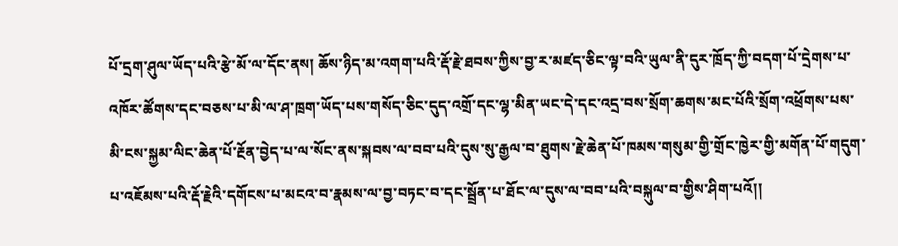པོ་དྲག་ཤུལ་ཡོད་པའི་རྩེ་མོ་ལ་དོང་ནས། ཆོས་ཉིད་མ་འགག་པའི་རྡོ་རྗེ་ཐབས་ཀྱིས་བྱ་ར་མཛད་ཅིང་ལྟ་བའི་ཡུལ་ནི་དུར་ཁྲོད་ཀྱི་བདག་པོ་དྲེགས་པ་འཁོར་ཚོགས་དང་བཅས་པ་མི་ལ་ཤ་ཁྲག་ཡོད་པས་གསོད་ཅིང་དུད་འགྲོ་དང་ལྷ་མིན་ཡང་དེ་དང་འདྲ་བས་སྲོག་ཆགས་མང་པོའི་སྲོག་འཕྲོགས་པས་མི་ངས་སྐྱམ་ལིང་ཆེན་པོ་རྔོན་བྱེད་པ་ལ་སོང་ནས་སྐབས་ལ་བབ་པའི་དུས་སུ་རྒྱལ་བ་ཐུགས་རྗེ་ཆེན་པོ་ཁམས་གསུམ་གྱི་གྲོང་ཁྱེར་གྱི་མགོན་པོ་གདུག་པ་འཇོམས་པའི་རྡོ་རྗེའི་དགོངས་པ་མངའ་བ་རྣམས་ལ་བྱ་བཏང་བ་དང་སྦྲོན་པ་ཐོང་ལ་དུས་ལ་བབ་པའི་བསྐུལ་བ་གྱིས་ཤིག་པའོ།།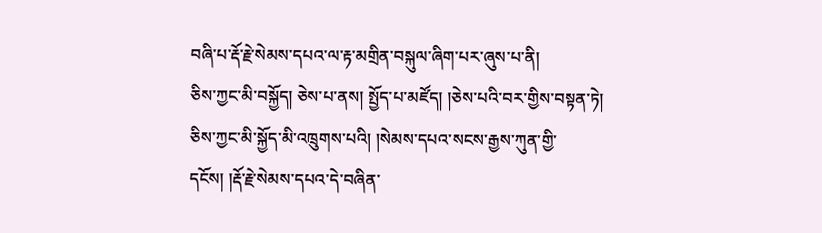བཞི་པ་རྡོ་རྗེ་སེམས་དཔའ་ལ་རྟ་མགྲིན་བསྐུལ་ཞིག་པར་ཞུས་པ་ནི།
ཅིས་ཀྱང་མི་བསྐྱོད། ཅེས་པ་ནས། སྤྱོད་པ་མཛོད། །ཅེས་པའི་བར་གྱིས་བསྟན་ཏེ།
ཅིས་ཀྱང་མི་སྐྱོད་མི་འཁྲུགས་པའི། །སེམས་དཔའ་སངས་རྒྱས་ཀུན་གྱི་དངོས། །རྡོ་རྗེ་སེམས་དཔའ་དེ་བཞིན་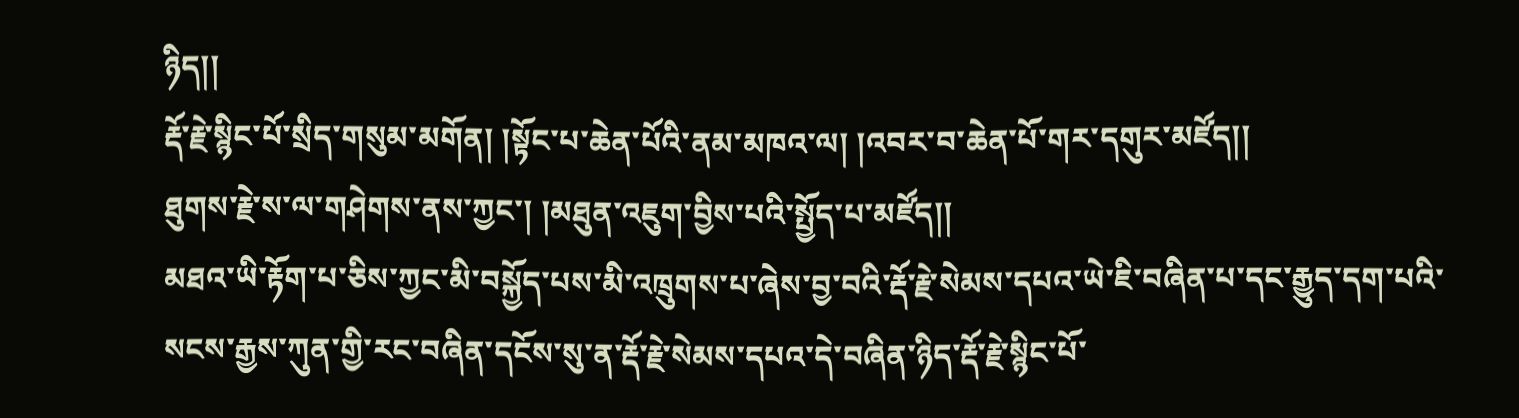ཉིད།།
རྡོ་རྗེ་སྙིང་པོ་སྲིད་གསུམ་མགོན། །སྟོང་པ་ཆེན་པོའི་ནམ་མཁའ་ལ། །འབར་བ་ཆེན་པོ་གར་དགུར་མཛོད།།
ཐུགས་རྗེ་ས་ལ་གཤེགས་ནས་ཀྱང་། །མཐུན་འཇུག་བྱིས་པའི་སྤྱོད་པ་མཛོད།།
མཐའ་ཡི་རྟོག་པ་ཅིས་ཀྱང་མི་བསྐྱོད་པས་མི་འཁྲུགས་པ་ཞེས་བྱ་བའི་རྡོ་རྗེ་སེམས་དཔའ་ཡེ་ཇི་བཞིན་པ་དང་རྒྱུད་དག་པའི་སངས་རྒྱས་ཀུན་གྱི་རང་བཞིན་དངོས་སུ་ན་རྡོ་རྗེ་སེམས་དཔའ་དེ་བཞིན་ཉིད་རྡོ་རྗེ་སྙིང་པོ་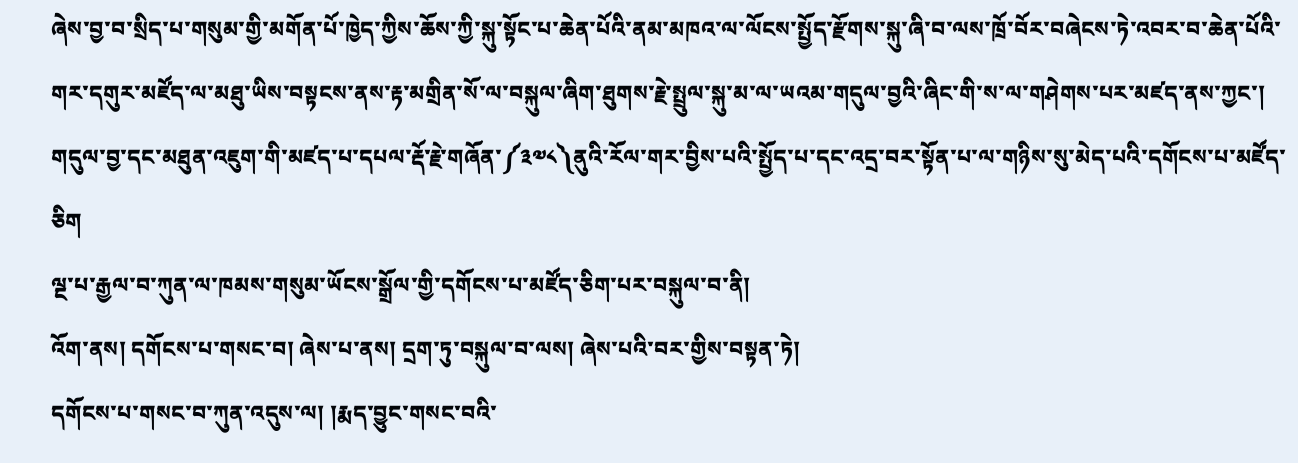ཞེས་བྱ་བ་སྲིད་པ་གསུམ་གྱི་མགོན་པོ་ཁྱེད་ཀྱིས་ཆོས་ཀྱི་སྐུ་སྟོང་པ་ཆེན་པོའི་ནམ་མཁའ་ལ་ལོངས་སྤྱོད་རྫོགས་སྐུ་ཞི་བ་ལས་ཁྲོ་བོར་བཞེངས་ཏེ་འབར་བ་ཆེན་པོའི་གར་དགུར་མཛོད་ལ་མཐུ་ཡིས་བསྟངས་ནས་རྟ་མགྲིན་སོ་ལ་བསྐུལ་ཞིག་ཐུགས་རྗེ་སྤྲུལ་སྐུ་མ་ལ་ཡའམ་གདུལ་བྱའི་ཞིང་གི་ས་ལ་གཤེགས་པར་མཛད་ནས་ཀྱང་། གདུལ་བྱ་དང་མཐུན་འཇུག་གི་མཛད་པ་དཔལ་རྡོ་རྗེ་གཞོན་༼༣༧༨༽ནུའི་རོལ་གར་བྱིས་པའི་སྤྱོད་པ་དང་འདྲ་བར་སྟོན་པ་ལ་གཉིས་སུ་མེད་པའི་དགོངས་པ་མཛོད་ཅིག
ལྔ་པ་རྒྱལ་བ་ཀུན་ལ་ཁམས་གསུམ་ཡོངས་སྒྲོལ་གྱི་དགོངས་པ་མཛོད་ཅིག་པར་བསྐུལ་བ་ནི།
འོག་ནས། དགོངས་པ་གསང་བ། ཞེས་པ་ནས། དྲག་ཏུ་བསྐུལ་བ་ལས། ཞེས་པའི་བར་གྱིས་བསྟན་ཏེ།
དགོངས་པ་གསང་བ་ཀུན་འདུས་ལ། །རྨད་བྱུང་གསང་བའི་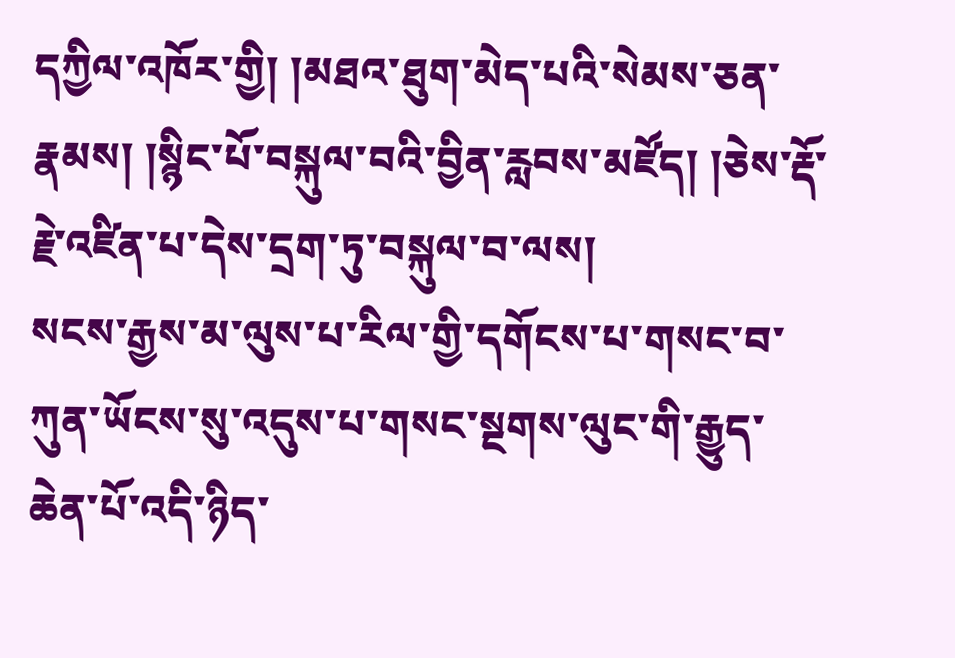དཀྱིལ་འཁོར་གྱི། །མཐའ་ཐུག་མེད་པའི་སེམས་ཅན་རྣམས། །སྙིང་པོ་བསྐུལ་བའི་བྱིན་རླབས་མཛོད། །ཅེས་རྡོ་རྗེ་འཛིན་པ་དེས་དྲག་ཏུ་བསྐུལ་བ་ལས།
སངས་རྒྱས་མ་ལུས་པ་རིལ་གྱི་དགོངས་པ་གསང་བ་ཀུན་ཡོངས་སུ་འདུས་པ་གསང་སྔགས་ལུང་གི་རྒྱུད་ཆེན་པོ་འདི་ཉིད་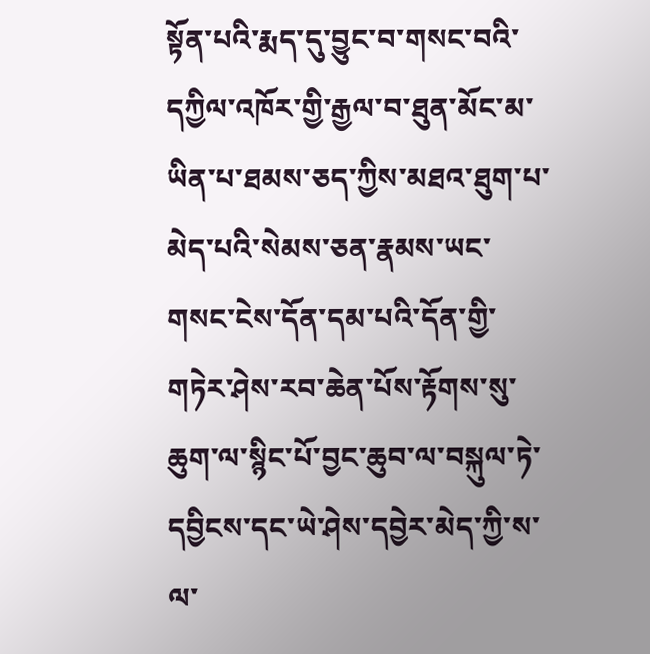སྟོན་པའི་རྨད་དུ་བྱུང་བ་གསང་བའི་དཀྱིལ་འཁོར་གྱི་རྒྱལ་བ་ཐུན་མོང་མ་ཡིན་པ་ཐམས་ཅད་ཀྱིས་མཐའ་ཐུག་པ་མེད་པའི་སེམས་ཅན་རྣམས་ཡང་གསང་ངེས་དོན་དམ་པའི་དོན་གྱི་གཏེར་ཤེས་རབ་ཆེན་པོས་རྟོགས་སུ་ཆུག་ལ་སྙིང་པོ་བྱང་ཆུབ་ལ་བསྐུལ་ཏེ་དབྱིངས་དང་ཡེ་ཤེས་དབྱེར་མེད་ཀྱི་ས་ལ་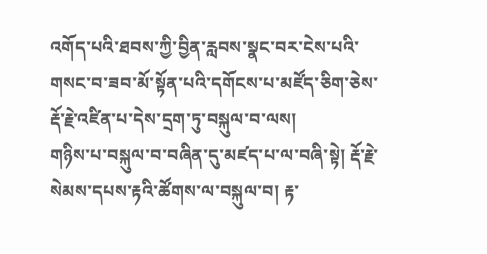འགོད་པའི་ཐབས་ཀྱི་བྱིན་རླབས་སྣང་བར་ངེས་པའི་གསང་བ་ཟབ་མོ་སྟོན་པའི་དགོངས་པ་མཛོད་ཅིག་ཅེས་རྡོ་རྗེ་འཛིན་པ་དེས་དྲག་ཏུ་བསྐུལ་བ་ལས།
གཉིས་པ་བསྐུལ་བ་བཞིན་དུ་མཛད་པ་ལ་བཞི་སྟེ། རྡོ་རྗེ་སེམས་དཔས་རྟའི་ཚོགས་ལ་བསྐུལ་བ། རྟ་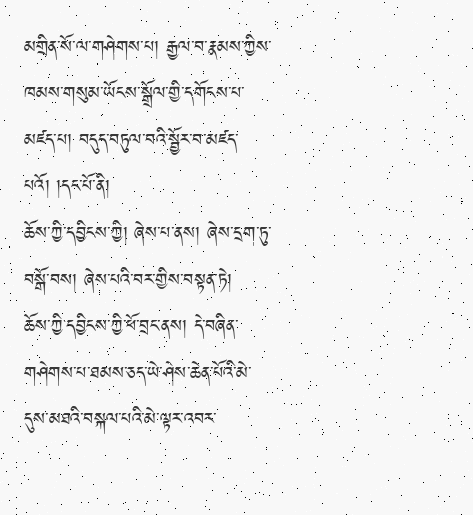མགྲིན་སོ་ལ་གཤེགས་པ། རྒྱལ་བ་རྣམས་ཀྱིས་ཁམས་གསུམ་ཡོངས་སྒྲོལ་གྱི་དགོངས་པ་མཛད་པ། བདུད་བཏུལ་བའི་སྦྱོར་བ་མཛད་པའོ། །དང་པོ་ནི།
ཆོས་ཀྱི་དབྱིངས་ཀྱི། ཞེས་པ་ནས། ཞེས་དྲག་ཏུ་བསྒོ་བས། ཞེས་པའི་བར་གྱིས་བསྟན་ཏེ།
ཆོས་ཀྱི་དབྱིངས་ཀྱི་ཕོ་བྲང་ནས། དེ་བཞིན་གཤེགས་པ་ཐམས་ཅད་ཡེ་ཤེས་ཆེན་པོའི་མེ་དུས་མཐའི་བསྐལ་པའི་མེ་ལྟར་འབར་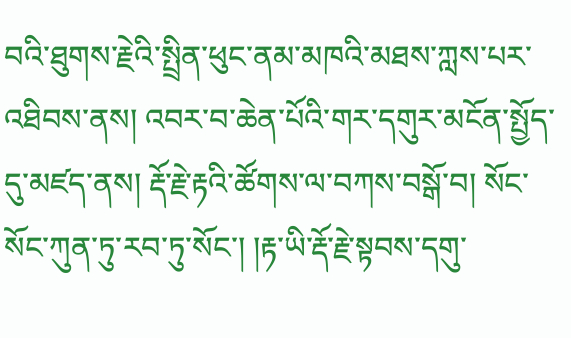བའི་ཐུགས་རྗེའི་སྤྲིན་ཕུང་ནམ་མཁའི་མཐས་ཀླས་པར་འཐིབས་ནས། འབར་བ་ཆེན་པོའི་གར་དགུར་མངོན་སྤྱོད་དུ་མཛད་ནས། རྡོ་རྗེ་རྟའི་ཚོགས་ལ་བཀས་བསྒོ་བ། སོང་སོང་ཀུན་ཏུ་རབ་ཏུ་སོང་། །རྟ་ཡི་རྡོ་རྗེ་སྟབས་དགུ་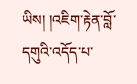ཡིས། །འཇིག་རྟེན་བློ་དགུའི་འདོད་པ་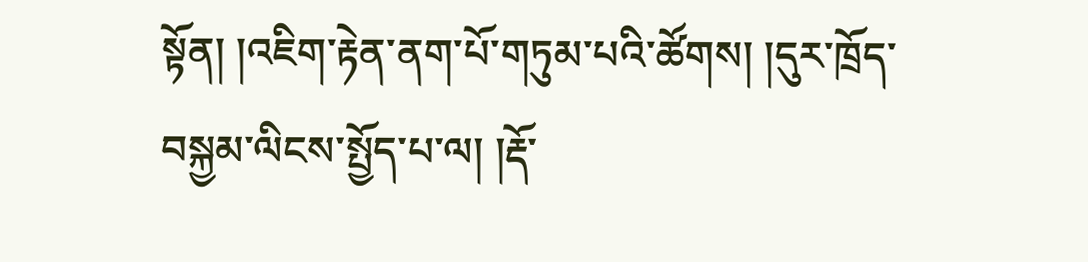སྟོན། །འཇིག་རྟེན་ནག་པོ་གཏུམ་པའི་ཚོགས། །དུར་ཁྲོད་བསྐྱམ་ལིངས་སྤྱོད་པ་ལ། །རྡོ་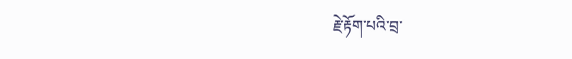རྗེ་རྟོག་པའི་བྲ་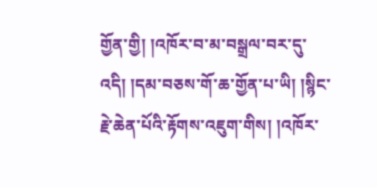གྱོན་གྱི། །འཁོར་བ་མ་བསྒྲལ་བར་དུ་འདི། །དམ་བཅས་གོ་ཆ་གྱོན་པ་ཡི། །སྙིང་རྗེ་ཆེན་པོའི་རྟོགས་འཇུག་གིས། །འཁོར་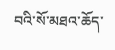བའི་སོ་མཐའ་ཆོད་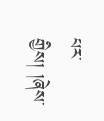པར་གྱིས། །ཞེས་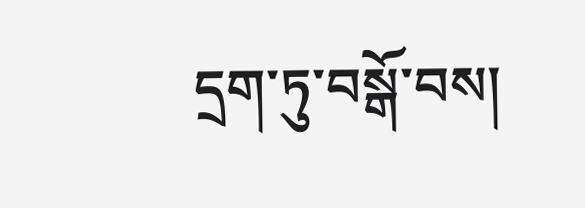དྲག་ཏུ་བསྒོ་བས།